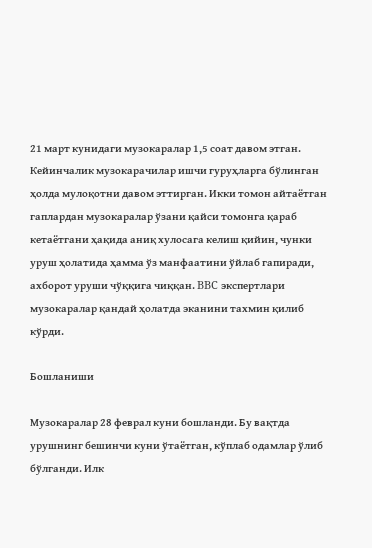21 март кунидаги музокаралар 1,5 соат давом этган. Кейинчалик музокарачилар ишчи гуруҳларга бўлинган ҳолда мулоқотни давом эттирган. Икки томон айтаётган гаплардан музокаралар ўзани қайси томонга қараб кетаётгани ҳақида аниқ хулосага келиш қийин, чунки уруш ҳолатида ҳамма ўз манфаатини ўйлаб гапиради, ахборот уруши чўққига чиққан. BBC экспертлари музокаралар қандай ҳолатда эканини тахмин қилиб кўрди.

Бошланиши

Музокаралар 28 феврал куни бошланди. Бу вақтда урушнинг бешинчи куни ўтаётган, кўплаб одамлар ўлиб бўлганди. Илк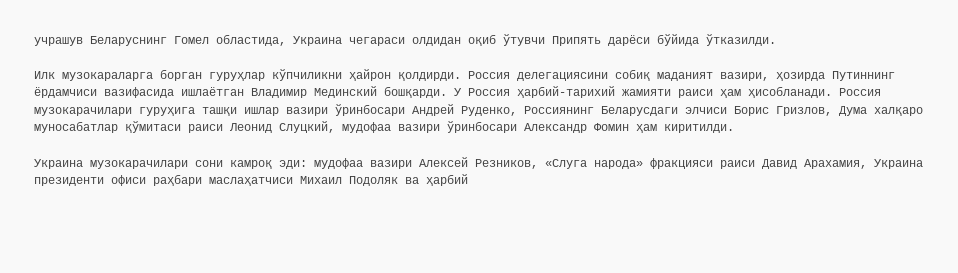учрашув Беларуснинг Гомел областида, Украина чегараси олдидан оқиб ўтувчи Припять дарёси бўйида ўтказилди.

Илк музокараларга борган гуруҳлар кўпчиликни ҳайрон қолдирди. Россия делегациясини собиқ маданият вазири, ҳозирда Путиннинг ёрдамчиси вазифасида ишлаётган Владимир Мединский бошқарди. У Россия ҳарбий-тарихий жамияти раиси ҳам ҳисобланади. Россия музокарачилари гуруҳига ташқи ишлар вазири ўринбосари Андрей Руденко, Россиянинг Беларусдаги элчиси Борис Гризлов, Дума халқаро муносабатлар қўмитаси раиси Леонид Слуцкий, мудофаа вазири ўринбосари Александр Фомин ҳам киритилди.

Украина музокарачилари сони камроқ эди: мудофаа вазири Алексей Резников, «Слуга народа» фракцияси раиси Давид Арахамия, Украина президенти офиси раҳбари маслаҳатчиси Михаил Подоляк ва ҳарбий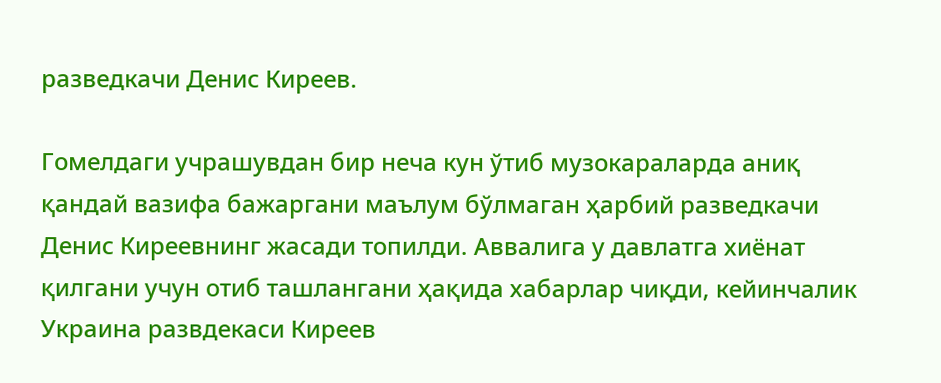разведкачи Денис Киреев.

Гомелдаги учрашувдан бир неча кун ўтиб музокараларда аниқ қандай вазифа бажаргани маълум бўлмаган ҳарбий разведкачи Денис Киреевнинг жасади топилди. Аввалига у давлатга хиёнат қилгани учун отиб ташлангани ҳақида хабарлар чиқди, кейинчалик Украина развдекаси Киреев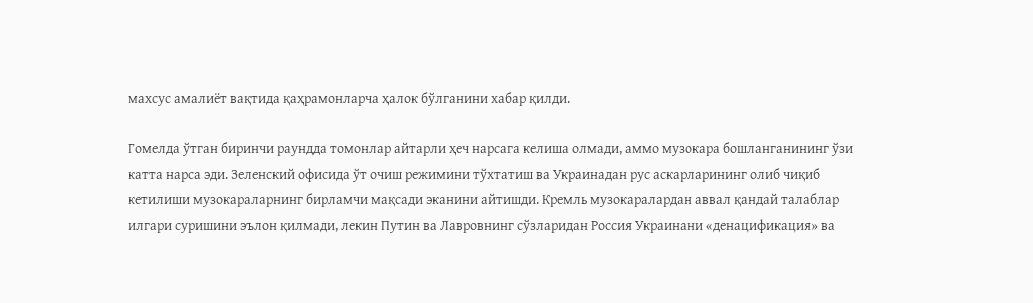махсус амалиёт вақтида қаҳрамонларча ҳалок бўлганини хабар қилди.

Гомелда ўтган биринчи раундда томонлар айтарли ҳеч нарсага келиша олмади, аммо музокара бошланганининг ўзи катта нарса эди. Зеленский офисида ўт очиш режимини тўхтатиш ва Украинадан рус аскарларининг олиб чиқиб кетилиши музокараларнинг бирламчи мақсади эканини айтишди. Кремль музокаралардан аввал қандай талаблар илгари суришини эълон қилмади, лекин Путин ва Лавровнинг сўзларидан Россия Украинани «денацификация» ва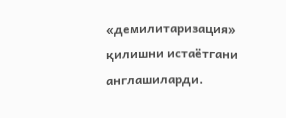«демилитаризация» қилишни истаётгани англашиларди.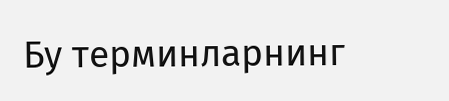Бу терминларнинг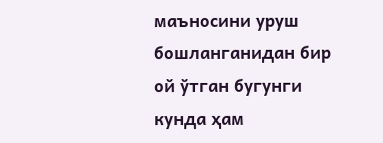маъносини уруш бошланганидан бир ой ўтган бугунги кунда ҳам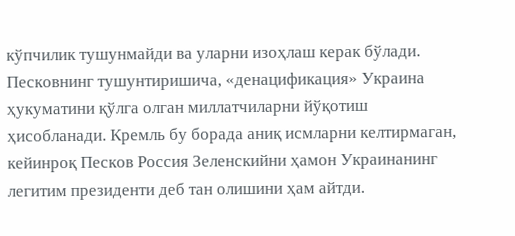кўпчилик тушунмайди ва уларни изоҳлаш керак бўлади. Песковнинг тушунтиришича, «денацификация» Украина ҳукуматини қўлга олган миллатчиларни йўқотиш ҳисобланади. Кремль бу борада аниқ исмларни келтирмаган, кейинроқ Песков Россия Зеленскийни ҳамон Украинанинг легитим президенти деб тан олишини ҳам айтди.